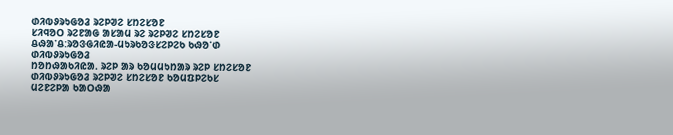ᱰᱤᱵᱽᱨᱩᱜᱚᱲ ᱨᱮᱞᱣᱮ ᱥᱴᱮᱥᱚᱱ
ᱥᱤᱧᱚᱛ ᱨᱮᱱᱟᱜ ᱟᱥᱟᱢ ᱨᱮ ᱨᱮᱞᱣᱮ ᱥᱴᱮᱥᱚᱱ
ᱪᱷᱟᱸᱪ:ᱨᱚᱝᱜᱤᱭᱟ-ᱢᱩᱨᱠᱚᱝᱥᱮᱞᱮᱠ ᱠᱷᱚᱸᱰ
ᱰᱤᱵᱽᱨᱩᱜᱚᱲ
ᱴᱚᱴᱷᱟᱠᱤᱭᱟᱹ ᱨᱮᱞ ᱟᱨ ᱠᱚᱢᱢᱩᱴᱟᱨ ᱨᱮᱞ ᱥᱴᱮᱥᱚᱱ
ᱰᱤᱵᱽᱨᱩᱜᱚᱲ ᱨᱮᱞᱣᱮ ᱥᱴᱮᱥᱚᱱ ᱠᱚᱢᱯᱞᱮᱠᱥ
ᱢᱮᱱᱮᱞᱟ ᱠᱟᱛᱷᱟ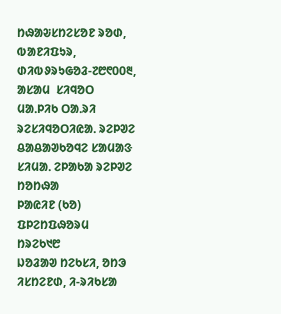ᱴᱷᱟᱶᱥᱴᱮᱥᱚᱱ ᱨᱚᱰ, ᱵᱟᱱᱤᱯᱩᱨ, ᱰᱤᱵᱽᱨᱩᱜᱚᱲ-᱗᱘᱖᱐᱐᱓, ᱟᱥᱟᱢ  ᱥᱤᱧᱚᱛ
ᱢᱟᱹᱞᱤᱠ ᱛᱟᱹᱨᱤ ᱨᱮᱥᱤᱧᱚᱛᱤᱭᱟᱹ ᱨᱮᱞᱣᱮ
ᱪᱟᱪᱟᱣᱠᱚᱧᱮ ᱥᱟᱢᱟᱝ ᱥᱤᱢᱟᱹ ᱮᱞᱟᱠᱟ ᱨᱮᱞᱣᱮ ᱴᱚᱴᱷᱟ
ᱞᱟᱭᱤᱱ (ᱠᱚ)
ᱯᱞᱮᱴᱯᱷᱚᱨᱢ
ᱴᱨᱮᱠ᱑᱘
ᱡᱚᱲᱟᱣ ᱴᱮᱠᱥᱤ, ᱚᱴᱳ ᱤᱥᱴᱮᱱᱰ, ᱤ-ᱨᱤᱠᱥᱟ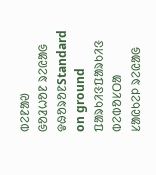ᱵᱮᱱᱟᱣ
ᱜᱚᱲᱦᱚᱱ ᱨᱮᱭᱟᱜ ᱫᱷᱚᱨᱚᱱStandard on ground
ᱯᱟᱨᱠᱤᱝᱯᱟᱨᱠᱤᱝ ᱵᱮᱵᱚᱥᱛᱟ
ᱥᱟᱭᱠᱮᱞ ᱨᱮᱭᱟᱜ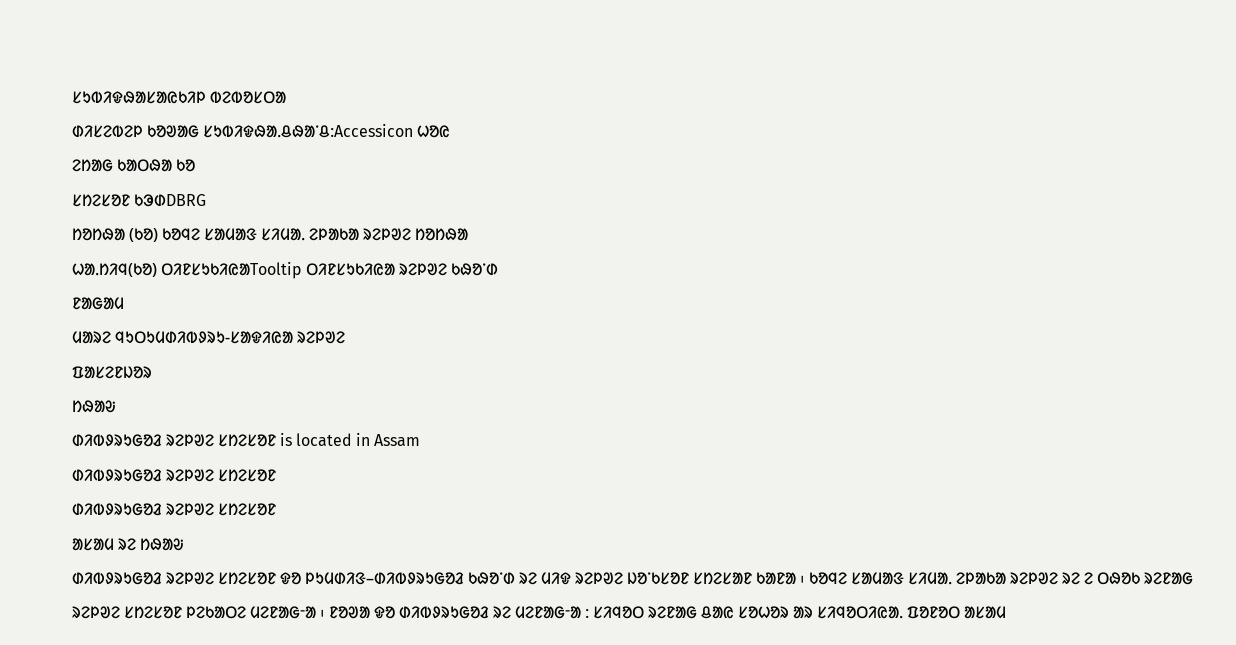ᱥᱩᱵᱤᱫᱷᱟᱥᱟᱭᱠᱤᱞ ᱵᱮᱵᱚᱥᱛᱟ
ᱰᱤᱥᱮᱵᱮᱞ ᱠᱚᱣᱟᱜ ᱥᱩᱵᱤᱫᱷᱟᱹᱪᱷᱟᱸᱪ:Accessicon ᱦᱚᱭ
ᱮᱴᱟᱜ ᱠᱟᱛᱷᱟ ᱠᱚ
ᱥᱴᱮᱥᱚᱱ ᱠᱳᱰDBRG
ᱴᱚᱴᱷᱟ (ᱠᱚ) ᱠᱚᱧᱮ ᱥᱟᱢᱟᱝ ᱥᱤᱢᱟᱹ ᱮᱞᱟᱠᱟ ᱨᱮᱞᱣᱮ ᱴᱚᱴᱷᱟ
ᱦᱟᱹᱴᱤᱧ(ᱠᱚ) ᱛᱤᱱᱥᱩᱠᱤᱭᱟTooltip ᱛᱤᱱᱥᱩᱠᱤᱭᱟ ᱨᱮᱞᱣᱮ ᱠᱷᱚᱸᱰ
ᱱᱟᱜᱟᱢ
ᱢᱟᱨᱮ ᱧᱩᱛᱩᱢᱰᱤᱵᱽᱨᱩ-ᱥᱟᱫᱤᱭᱟ ᱨᱮᱞᱣᱮ
ᱯᱟᱥᱮᱱᱡᱚᱨ
ᱴᱷᱟᱶ
ᱰᱤᱵᱽᱨᱩᱜᱚᱲ ᱨᱮᱞᱣᱮ ᱥᱴᱮᱥᱚᱱ is located in Assam
ᱰᱤᱵᱽᱨᱩᱜᱚᱲ ᱨᱮᱞᱣᱮ ᱥᱴᱮᱥᱚᱱ
ᱰᱤᱵᱽᱨᱩᱜᱚᱲ ᱨᱮᱞᱣᱮ ᱥᱴᱮᱥᱚᱱ
ᱟᱥᱟᱢ ᱨᱮ ᱴᱷᱟᱶ
ᱰᱤᱵᱽᱨᱩᱜᱚᱲ ᱨᱮᱞᱣᱮ ᱥᱴᱮᱥᱚᱱ ᱫᱚ ᱞᱩᱢᱰᱤᱝ–ᱰᱤᱵᱽᱨᱩᱜᱚᱲ ᱠᱷᱚᱸᱰ ᱨᱮ ᱢᱤᱫ ᱨᱮᱞᱣᱮ ᱡᱚᱸᱠᱥᱚᱱ ᱥᱴᱮᱥᱟᱱ ᱠᱟᱱᱟ ᱾ ᱠᱚᱧᱮ ᱥᱟᱢᱟᱝ ᱥᱤᱢᱟᱹ ᱮᱞᱟᱠᱟ ᱨᱮᱞᱣᱮ ᱨᱮ ᱮ ᱛᱷᱚᱠ ᱨᱮᱱᱟᱜ ᱨᱮᱞᱣᱮ ᱥᱴᱮᱥᱚᱱ ᱞᱮᱠᱟᱛᱮ ᱢᱮᱱᱟᱜᱼᱟ ᱾ ᱱᱚᱣᱟ ᱫᱚ ᱰᱤᱵᱽᱨᱩᱜᱚᱲ ᱨᱮ ᱢᱮᱱᱟᱜᱼᱟ : ᱥᱤᱧᱚᱛ ᱨᱮᱱᱟᱜ ᱪᱟᱭ ᱥᱚᱦᱚᱨ ᱟᱨ ᱥᱤᱧᱚᱛᱤᱭᱟᱹ ᱯᱚᱱᱚᱛ ᱟᱥᱟᱢ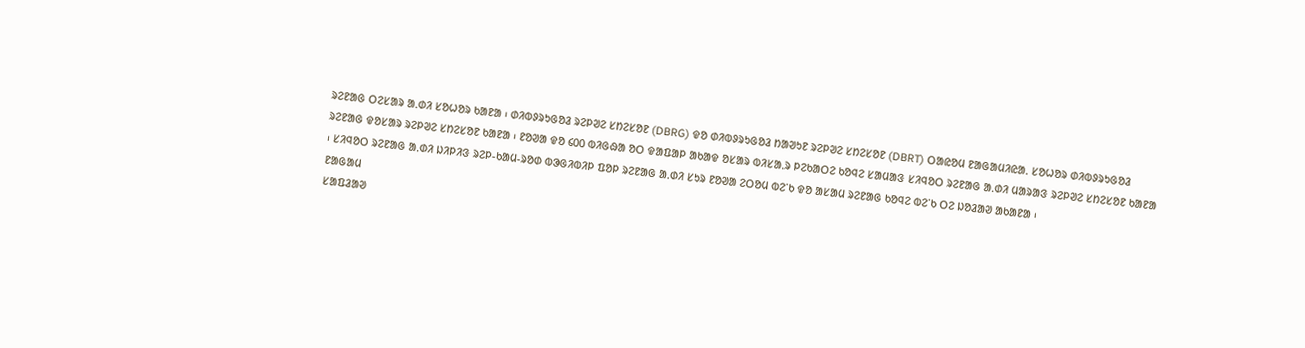ᱨᱮᱱᱟᱜ ᱛᱮᱥᱟᱨ ᱟᱹᱰᱤ ᱥᱚᱦᱚᱨ ᱠᱟᱱᱟ ᱾ ᱰᱤᱵᱽᱨᱩᱜᱚᱲ ᱨᱮᱞᱣᱮ ᱥᱴᱮᱥᱚᱱ (DBRG) ᱫᱚ ᱰᱤᱵᱽᱨᱩᱜᱚᱲ ᱴᱟᱣᱩᱱ ᱨᱮᱞᱣᱮ ᱥᱴᱮᱥᱚᱱ (DBRT) ᱛᱟᱭᱚᱢ ᱱᱟᱜᱟᱢᱤᱭᱟᱹ ᱥᱚᱦᱚᱨ ᱰᱤᱵᱽᱨᱩᱜᱚᱲ ᱨᱮᱱᱟᱜ ᱫᱚᱥᱟᱨ ᱨᱮᱞᱣᱮ ᱥᱴᱮᱥᱚᱱ ᱠᱟᱱᱟ ᱾ ᱱᱚᱣᱟ ᱫᱚ ᱔᱐᱐ ᱵᱤᱜᱷᱟ ᱚᱛ ᱫᱟᱯᱟᱞ ᱟᱠᱟᱫ ᱚᱥᱟᱨ ᱵᱤᱥᱟᱹᱨ ᱞᱮᱠᱟᱛᱮ ᱠᱚᱧᱮ ᱥᱟᱢᱟᱝ ᱥᱤᱧᱚᱛ ᱨᱮᱱᱟᱜ ᱟᱹᱰᱤ ᱢᱟᱨᱟᱝ ᱨᱮᱞᱣᱮ ᱥᱴᱮᱥᱚᱱ ᱠᱟᱱᱟ ᱾ ᱥᱤᱧᱚᱛ ᱨᱮᱱᱟᱜ ᱟᱹᱰᱤ ᱡᱤᱞᱤᱝ ᱨᱮᱞ-ᱠᱟᱢ-ᱨᱚᱰ ᱵᱳᱜᱤᱵᱤᱞ ᱯᱚᱞ ᱨᱮᱱᱟᱜ ᱟᱹᱰᱤ ᱥᱩᱨ ᱱᱚᱣᱟ ᱮᱛᱚᱢ ᱵᱮᱸᱠ ᱫᱚ ᱟᱥᱟᱢ ᱨᱮᱱᱟᱜ ᱠᱚᱧᱮ ᱵᱮᱸᱠ ᱛᱮ ᱡᱚᱲᱟᱣ ᱟᱠᱟᱱᱟ ᱾
ᱱᱟᱜᱟᱢ
ᱥᱟᱯᱲᱟᱣ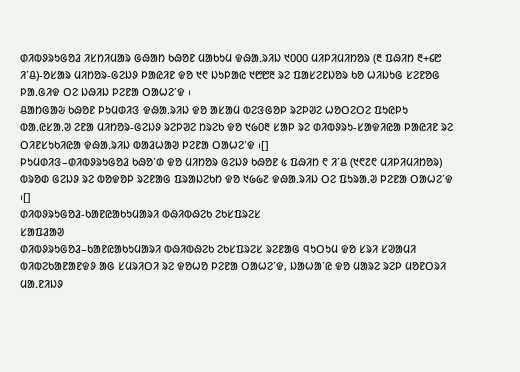ᱰᱤᱵᱽᱨᱩᱜᱚᱲ ᱤᱥᱴᱤᱢᱟᱨ ᱜᱷᱟᱴ ᱠᱷᱚᱱ ᱢᱟᱠᱩᱢ ᱫᱷᱟᱹᱨᱤᱡ ᱑᱐᱐᱐ ᱢᱤᱞᱤᱢᱤᱴᱚᱨ (᱓ ᱯᱷᱤᱴ ᱓+᱔᱘ ᱤᱸᱪ)-ᱚᱥᱟᱨ ᱢᱤᱴᱚᱨ-ᱜᱮᱡᱽ ᱞᱟᱭᱤᱱ ᱫᱚ ᱑᱖ ᱡᱩᱞᱟᱭ ᱑᱘᱘᱓ ᱨᱮ ᱯᱟᱥᱮᱱᱡᱚᱨ ᱠᱚ ᱦᱤᱡᱩᱜ ᱥᱮᱱᱚᱜ ᱞᱟᱹᱜᱤᱫ ᱛᱮ ᱡᱷᱤᱡ ᱞᱮᱱᱟ ᱛᱟᱦᱮᱸᱫ ᱾
ᱪᱟᱴᱜᱟᱶ ᱠᱷᱚᱱ ᱞᱩᱢᱰᱤᱝ ᱫᱷᱟᱹᱨᱤᱡ ᱫᱚ ᱟᱥᱟᱢ ᱵᱮᱝᱜᱚᱞ ᱨᱮᱞᱣᱮ ᱦᱚᱛᱮᱛᱮ ᱯᱩᱭᱞᱩ ᱵᱟᱹᱭᱥᱟᱹᱣ ᱮᱱᱟ ᱢᱤᱴᱚᱨ-ᱜᱮᱡᱽ ᱨᱮᱞᱣᱮ ᱴᱨᱮᱠ ᱫᱚ ᱑᱙᱐᱓ ᱥᱟᱞ ᱨᱮ ᱰᱤᱵᱽᱨᱩ-ᱥᱟᱫᱤᱭᱟ ᱞᱟᱭᱤᱱ ᱨᱮ ᱛᱤᱱᱥᱩᱠᱤᱭᱟ ᱫᱷᱟᱹᱨᱤᱡ ᱵᱟᱲᱦᱟᱣ ᱞᱮᱱᱟ ᱛᱟᱦᱮᱸᱫ ᱾[]
ᱞᱩᱢᱰᱤᱝ–ᱰᱤᱵᱽᱨᱩᱜᱚᱲ ᱠᱷᱚᱸᱰ ᱫᱚ ᱢᱤᱴᱚᱨ ᱜᱮᱡᱽ ᱠᱷᱚᱱ ᱕ ᱯᱷᱤᱴ ᱖ ᱤᱸᱪ (᱑᱖᱗᱖ ᱢᱤᱞᱤᱢᱤᱴᱚᱨ) ᱵᱨᱚᱰ ᱜᱮᱡᱽ ᱨᱮ ᱵᱚᱫᱚᱞ ᱨᱮᱱᱟᱜ ᱯᱨᱟᱡᱮᱠᱴ ᱫᱚ ᱑᱙᱙᱗ ᱫᱷᱟᱹᱨᱤᱡ ᱛᱮ ᱯᱩᱨᱟᱹᱣ ᱞᱮᱱᱟ ᱛᱟᱦᱮᱸᱫ ᱾[]
ᱰᱤᱵᱽᱨᱩᱜᱚᱲ-ᱠᱟᱱᱭᱟᱠᱩᱢᱟᱨᱤ ᱵᱷᱤᱵᱷᱮᱠ ᱮᱠᱥᱯᱨᱮᱥ
ᱥᱟᱯᱲᱟᱣ
ᱰᱤᱵᱽᱨᱩᱜᱚᱲ–ᱠᱟᱱᱭᱟᱠᱩᱢᱟᱨᱤ ᱵᱷᱤᱵᱷᱮᱠ ᱮᱠᱥᱯᱨᱮᱥ ᱨᱮᱱᱟᱜ ᱧᱩᱛᱩᱢ ᱫᱚ ᱥᱨᱤ ᱥᱣᱟᱢᱤ ᱵᱤᱵᱮᱠᱟᱱᱟᱱᱫᱽ ᱟᱜ ᱥᱢᱨᱤᱛᱤ ᱨᱮ ᱫᱚᱦᱚ ᱞᱮᱱᱟ ᱛᱟᱦᱮᱸᱫ, ᱡᱟᱦᱟᱸᱭ ᱫᱚ ᱢᱟᱨᱮ ᱨᱮᱞ ᱢᱚᱱᱛᱨᱤ ᱢᱟᱹᱱᱤᱡᱽ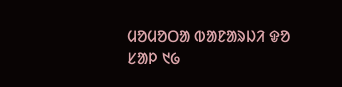ᱢᱚᱢᱚᱛᱟ ᱵᱟᱱᱟᱨᱡᱤ ᱫᱚ ᱥᱟᱞ ᱑᱙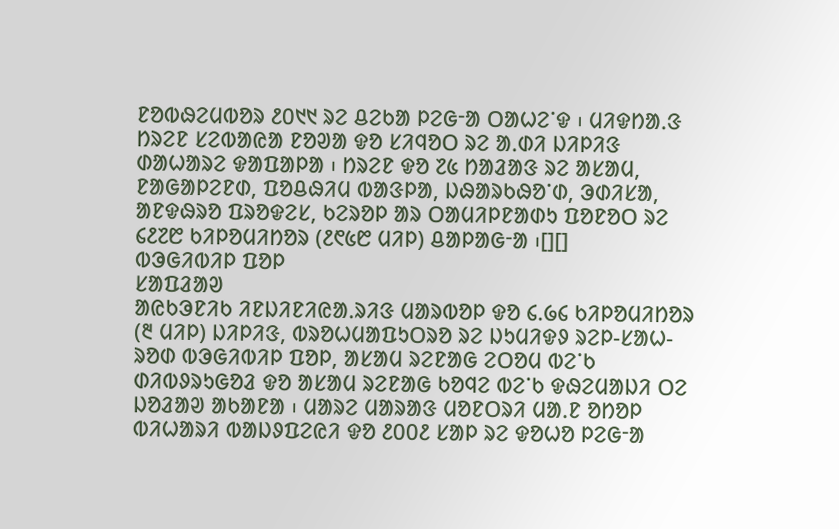ᱱᱚᱵᱷᱮᱢᱵᱚᱨ ᱒᱐᱑᱑ ᱨᱮ ᱪᱮᱠᱟ ᱞᱮᱜᱼᱟ ᱛᱟᱦᱮᱸᱫ ᱾ ᱢᱤᱫᱴᱟᱹᱝ ᱴᱨᱮᱱ ᱥᱮᱵᱟᱭᱟ ᱱᱚᱣᱟ ᱫᱚ ᱥᱤᱧᱚᱛ ᱨᱮ ᱟᱹᱰᱤ ᱡᱤᱞᱤᱝ ᱰᱟᱦᱟᱨᱮ ᱫᱟᱯᱟᱞᱟ ᱾ ᱴᱨᱮᱱ ᱫᱚ ᱗᱕ ᱴᱟᱲᱟᱝ ᱨᱮ ᱟᱥᱟᱢ, ᱱᱟᱜᱟᱞᱮᱱᱰ, ᱯᱚᱪᱷᱤᱢ ᱵᱟᱝᱞᱟ, ᱡᱷᱟᱨᱠᱷᱚᱸᱰ, ᱳᱰᱤᱥᱟ, ᱟᱱᱫᱷᱨᱚ ᱯᱨᱚᱫᱮᱥ, ᱠᱮᱨᱚᱞ ᱟᱨ ᱛᱟᱢᱤᱞᱱᱟᱰᱩ ᱯᱚᱱᱚᱛ ᱨᱮ ᱔᱒᱗᱘ ᱠᱤᱞᱚᱢᱤᱴᱚᱨ (᱒᱖᱕᱘ ᱢᱤᱞ) ᱪᱟᱞᱟᱜᱼᱟ ᱾[][]
ᱵᱳᱜᱤᱵᱤᱞ ᱯᱚᱞ
ᱥᱟᱯᱲᱟᱣ
ᱟᱭᱠᱳᱱᱤᱠ ᱤᱱᱡᱤᱱᱤᱭᱟᱹᱨᱤᱝ ᱢᱟᱨᱵᱚᱞ ᱫᱚ ᱔.᱙᱔ ᱠᱤᱞᱚᱢᱤᱴᱚᱨ (᱓ ᱢᱤᱞ) ᱡᱤᱞᱤᱝ, ᱵᱨᱚᱦᱢᱟᱯᱩᱛᱨᱚ ᱨᱮ ᱡᱩᱢᱤᱫᱽ ᱨᱮᱞ-ᱥᱟᱦ-ᱨᱚᱰ ᱵᱳᱜᱤᱵᱤᱞ ᱯᱚᱞ, ᱟᱥᱟᱢ ᱨᱮᱱᱟᱜ ᱮᱛᱚᱢ ᱵᱮᱸᱠ ᱰᱤᱵᱽᱨᱩᱜᱚᱲ ᱫᱚ ᱟᱥᱟᱢ ᱨᱮᱱᱟᱜ ᱠᱚᱧᱮ ᱵᱮᱸᱠ ᱫᱷᱮᱢᱟᱡᱤ ᱛᱮ ᱡᱚᱲᱟᱣ ᱟᱠᱟᱱᱟ ᱾ ᱢᱟᱨᱮ ᱢᱟᱨᱟᱝ ᱢᱚᱱᱛᱨᱤ ᱢᱟᱹᱱ ᱚᱴᱚᱞ ᱵᱤᱦᱟᱨᱤ ᱵᱟᱡᱽᱯᱮᱭᱤ ᱫᱚ ᱒᱐᱐᱒ ᱥᱟᱞ ᱨᱮ ᱫᱚᱦᱚ ᱞᱮᱜᱼᱟ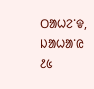ᱛᱟᱦᱮᱸᱫ, ᱡᱟᱦᱟᱸᱭ ᱒᱕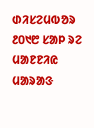ᱰᱤᱥᱮᱢᱵᱚᱨ ᱒᱐᱑᱘ ᱥᱟᱞ ᱨᱮ ᱢᱟᱱᱱᱤᱭ ᱢᱟᱨᱟᱝ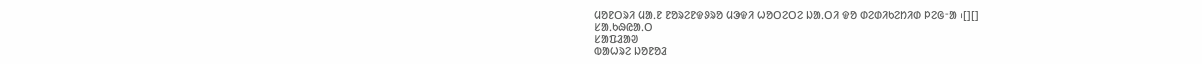ᱢᱚᱱᱛᱨᱤ ᱢᱟᱹᱱ ᱱᱚᱨᱮᱱᱫᱽᱨᱚ ᱢᱳᱫᱤ ᱦᱚᱛᱮᱛᱮ ᱡᱟᱹᱛᱤ ᱫᱚ ᱰᱮᱰᱤᱠᱮᱴᱤᱰ ᱞᱮᱜᱼᱟ ᱾[][]
ᱥᱟᱹᱠᱷᱭᱟᱹᱛ
ᱥᱟᱯᱲᱟᱣ
ᱵᱟᱦᱨᱮ ᱡᱚᱱᱚᱲ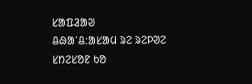ᱥᱟᱯᱲᱟᱣ
ᱪᱷᱟᱸᱪ:ᱟᱥᱟᱢ ᱨᱮ ᱨᱮᱞᱣᱮ ᱥᱴᱮᱥᱚᱱ ᱠᱚ